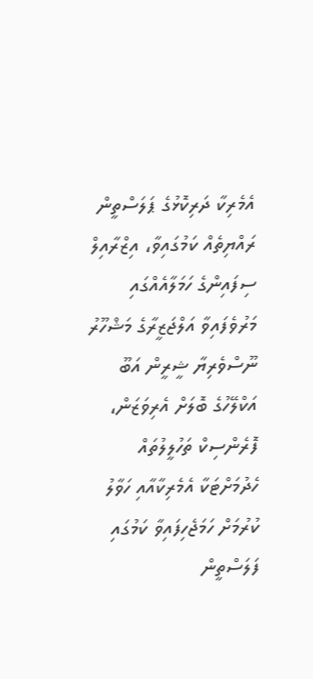އެމެރިކާ ދަރިކޮޅުގެ ޕަލަސްތީން ރައްޔިތެއް ކަމުގައިވާ، އިޒްރާއިލް ސިފައިންގެ ހަމަލާއެއްގައި މަރުވެފައިވާ އަލްޖަޒީރާގެ މަޝްހޫރު ނޫސްވެރިޔާ ޝީރީން އަބޫ އަކްލޭހުގެ ބޮލަށް އެރިވަޒަން، ފޮރެންސިކް ތަހުލީލުތައް ހެދުމަށްޓަކާ އެމެރިކާއާއި ހަވާލު ކުރުމަށް ހަމަޖެހިފައިވާ ކަމުގައި ފަލަސްތީން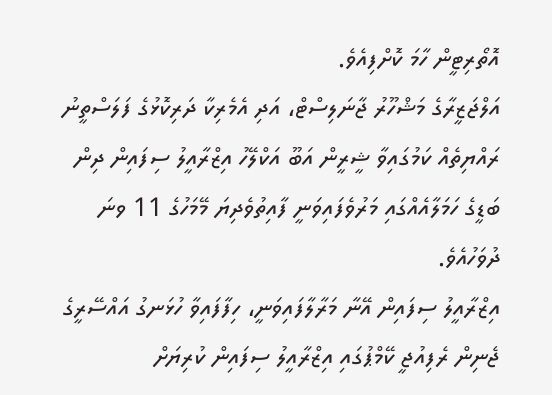އޮތޯރިޓީން ހާމަ ކޮށްފިއެވެ.
އަލްޖަޒީރާގެ މަޝްހޫރު ޖާނަލިސްޓް، އަދި އެމެރިކާ ދަރިކޮޅުގެ ފަލަސްތީނު ރައްޔިތެއް ކަމުގައިވާ ޝީރީން އަބޫ އަކްލޭހު އިޒްރާއީލު ސިފައިން ދިން ބަޑީގެ ހަމަލާއެއްގައި މަރުވެފައިވަނީ ފާއިތުވެދިޔަ މޭމަހުގެ 11 ވނަ ދުވަހުއެވެ.
އިޒްރާއީލު ސިފައިން އޭނާ މަރާލާފައިވަނީ، ހިފާފައިވާ ހުޅަނގު އައްސޭރީގެ ޖެނިން ރެފިއުޖީ ކޭމްޕުގައި އިޒްރާއީލު ސިފައިން ކުރިޔަށް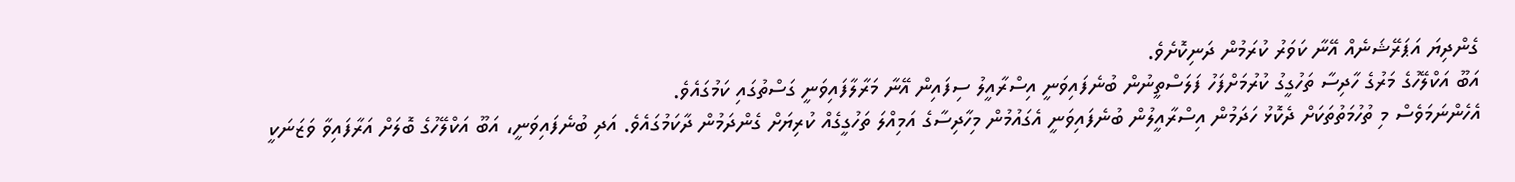ގެންދިޔަ އަޕަރޭޝަނެއް އޭނާ ކަވަރު ކުރަމުން ދަނިކޮށެވެ.
އަބޫ އަކްލޭހުގެ މަރުގެ ހާދިސާ ތަހުގީގު ކުރުމަށްފަހު ފަލަސްތީނުން ބުނެފައިވަނީ އިސްރާއީލު ސިފައިން އޭނާ މަރާލާފައިވަނީ ގަސްތުގައި ކަމުގައެވެ.
އެހެންނަމަވެސް މި ތުހުމަތުތަކަށް ދެކޮޅު ހަދަމުން އިސްރާއީލުން ބުނެފައިވަނީ އެގައުމުން މިހާދިސާގެ އަމިއްލަ ތަހުގީގެއް ކުރިޔަށް ގެންދަމުން ދާކަމުގައެވެ. އަދި ބުނެފައިވަނީ، އަބޫ އަކްލޭހުގެ ބޮލަށް އަރާފައިވާ ވަޒަނަކީ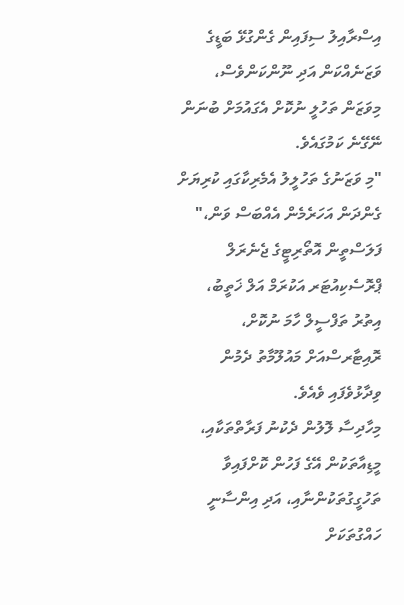އިސްރާއިލު ސިފައިން ގެންގުޅޭ ބަޑީގެ ވަޒަނެއްކަން އަދި ނޫންކަންވެސް، މިވަޒަން ތަހުލީ ނުކޮށް އެގައުމަށް ބުނަން ނޭގޭނެ ކަމުގައެވެ.
"މި ވަޒަނުގެ ތަހުލީލު އެމެރިކާގައި ކުރިޔަށް ގެންދަން އަހަރެމެން އެއްބަސް ވަން،" ފަލަސްތީން އޮތޯރިޓީގެ ޖެނެރަލް ޕްރޮސެކިއުޓަރ އަކުރަމް އަލް ޚަތީބު، އިތުރު ތަފްސީލް ހާމަ ނުކޮށް، ރޮއިޓާރސްއަށް މައުލޫމާތު ދެމުން ވިދާޅުވެފައި ވެއެވެ.
މިހާދިސާ ލޮލުން ދެކުނު ފަރާތްތަކާއި، މީޑިއާތަކުން އޭގެ ފަހުން ކޮށްފައިވާ ތަހުގީގުތަކުންނާއި، އަދި އިންސާނީ ހައްގުތަކަށް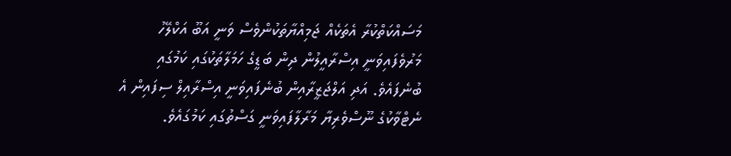މަސައްކަތްކުރާ އެތަކެއް ޖަމިއްޔާތަކުންވެސް ވަނީ އަބޫ އަކްލޭހު މަރުވެފައިވަނީ އިސްރާއީލުން ދިން ބަޑީގެ ހަމަލާތަކުގައި ކަމުގައި ބުނެފައެވެ. އަދި އަލްޖަޒީރާއިން ބުނެފައިވަނީ އިސްރާއިލް ސިފައިން އެ ނެޓްވާކުގެ ނޫސްވެރިޔާ މަރާލާފައިވަނީ ގަސްތުގައި ކަމުގައެވެ.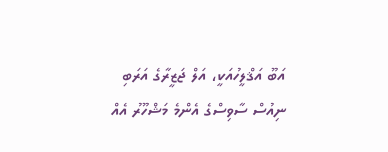އަބޫ އަޤްލީހުއަކީ، އަލް ޖަޒީރާގެ އަރަބި ނިއުސް ސާވިސްގެ އެންމެ މަޝްހޫރު އެއް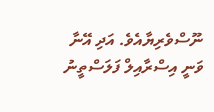ނޫސްވެރިޔާއެވެ. އަދި އޭނާ ވަނީ އިސްރާއިލް ފަލަސްތީނު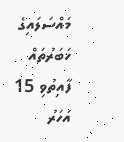މައްސަލައިގެ ޚަބަރުތައް ފާއިތުވި 15 އަހަރު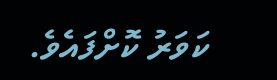ކަވަރު ކޮށްފައެވެ.